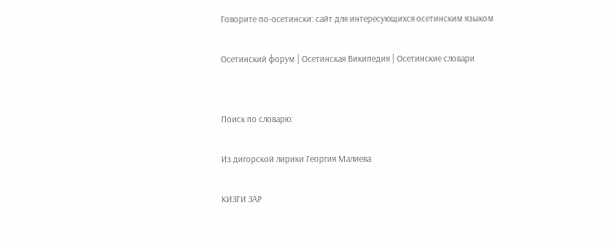Говорите по-осетински: сайт для интересующихся осетинским языком

Осетинский форум | Осетинская Википедия | Осетинские словари


Поиск по словарю:

Из дигорской лирики Георгия Малиева

КИЗГИ ЗАР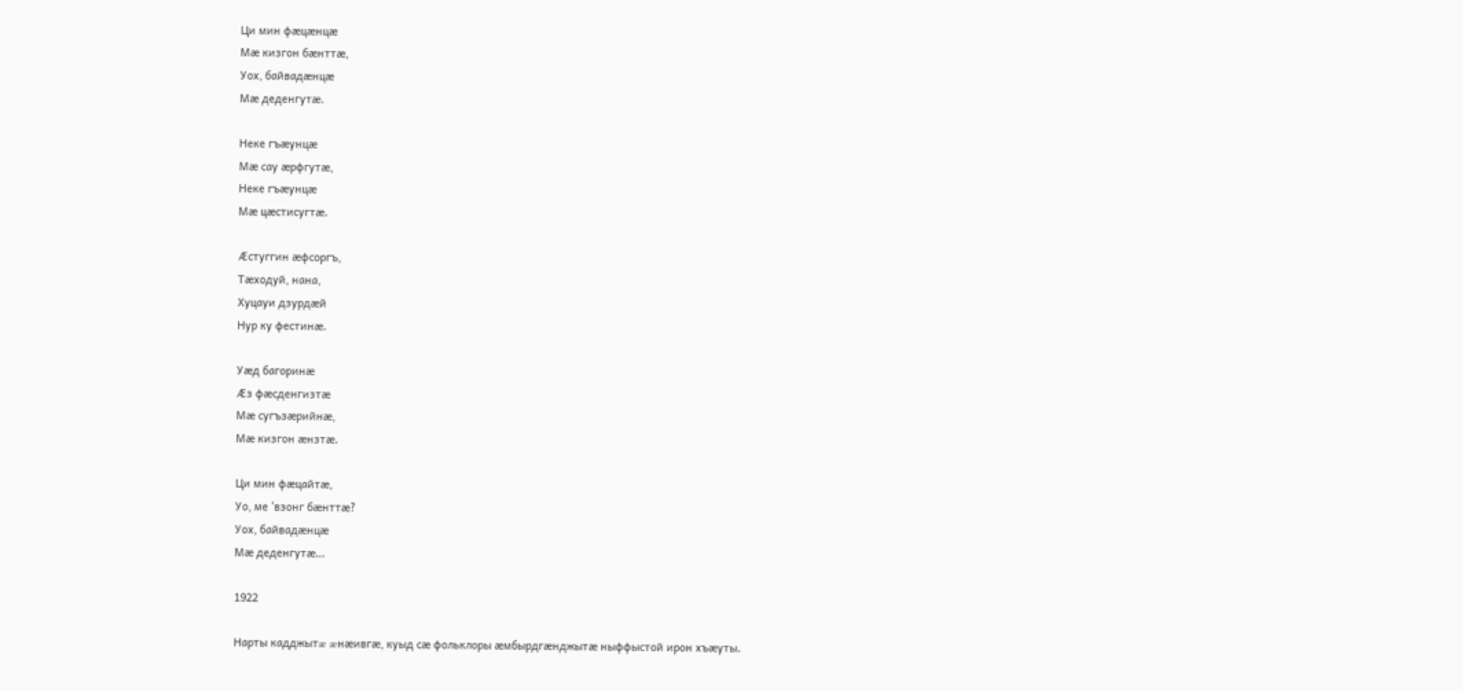Ци мин фæцæнцæ
Мæ кизгон бæнттæ,
Уох, байвадæнцæ
Мæ деденгутæ.

Неке гъæунцæ
Мæ сау æрфгутæ,
Неке гъæунцæ
Мæ цæстисугтæ.

Æстуггин æфсоргъ,
Тæходуй, нана,
Хуцауи дзурдæй
Нур ку фестинæ.

Уæд багоринæ
Æз фæсденгизтæ
Мæ сугъзæрийнæ,
Мæ кизгон æнзтæ.

Ци мин фæцайтæ,
Уо, ме 'взонг бæнттæ?
Уох, байвадæнцæ
Мæ деденгутæ...

1922

Нарты кадджытæ æнæивгæ, куыд сæ фольклоры æмбырдгæнджытæ ныффыстой ирон хъæуты.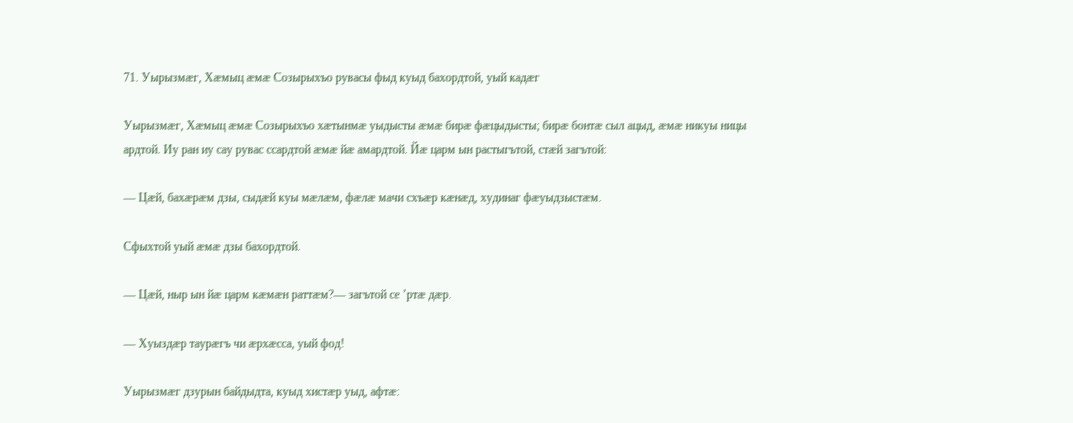71. Уырызмæг, Хæмыц æмæ Созырыхъо рувасы фыд куыд бахордтой, уый кадæг

Уырызмæг, Хæмыц æмæ Созырыхъо хæтынмæ уыдысты æмæ бирæ фæцыдысты; бирæ бонтæ сыл ацыд, æмæ никуы ницы ардтой. Иу ран иу сау рувас ссардтой æмæ йæ амардтой. Йæ царм ын растыгътой, стæй загътой:

— Цæй, бахæрæм дзы, сыдæй куы мæлæм, фæлæ мачи схъæр кæнæд, худинаг фæуыдзыстæм.

Сфыхтой уый æмæ дзы бахордтой.

— Цæй, ныр ын йæ царм кæмæн раттæм?— загътой се ’ртæ дæр.

— Хуыздæр таурæгъ чи æрхæсса, уый фод!

Уырызмæг дзурын байдыдта, куыд хистæр уыд, афтæ: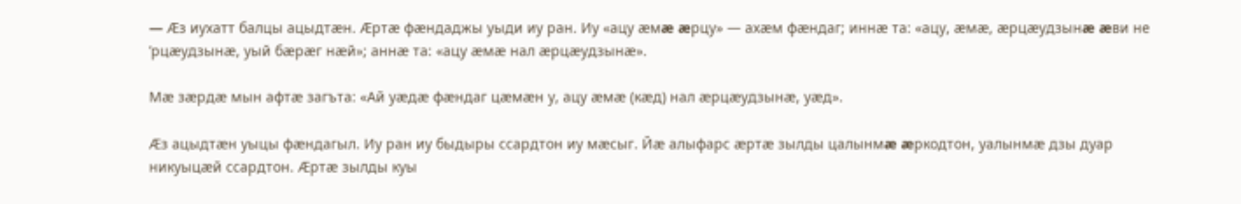— Æз иухатт балцы ацыдтæн. Æртæ фæндаджы уыди иу ран. Иу «ацу æмæ æрцу» — ахæм фæндаг; иннæ та: «ацу, æмæ, æрцæудзынæ æви не ’рцæудзынæ, уый бæрæг нæй»; аннæ та: «ацу æмæ нал æрцæудзынæ».

Мæ зæрдæ мын афтæ загъта: «Ай уæдæ фæндаг цæмæн у, ацу æмæ (кæд) нал æрцæудзынæ, уæд».

Æз ацыдтæн уыцы фæндагыл. Иу ран иу быдыры ссардтон иу мæсыг. Йæ алыфарс æртæ зылды цалынмæ æркодтон, уалынмæ дзы дуар никуыцæй ссардтон. Æртæ зылды куы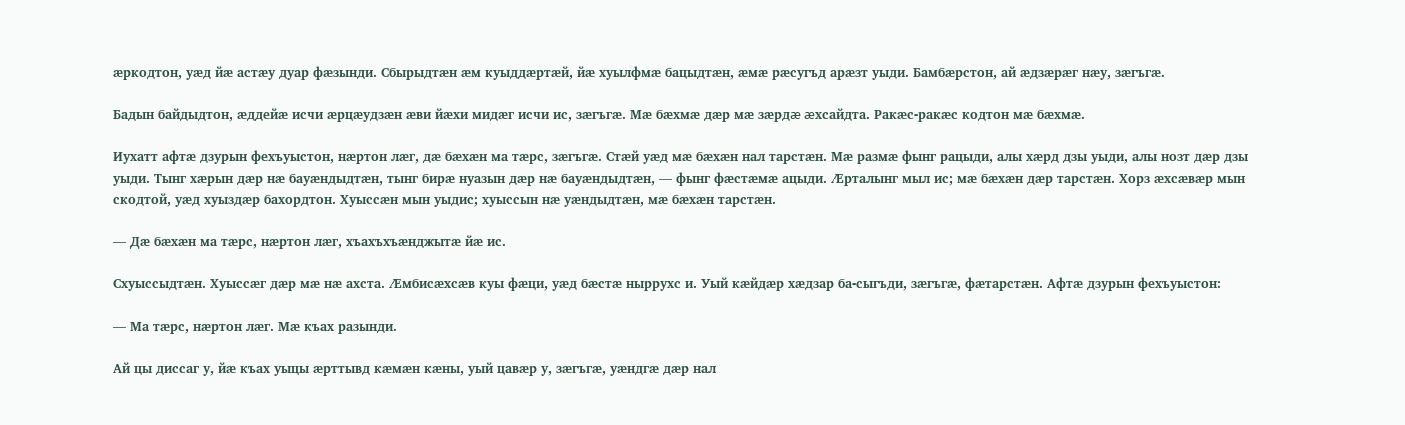æркодтон, уæд йæ астæу дуар фæзынди. Сбырыдтæн æм куыддæртæй, йæ хуылфмæ бацыдтæн, æмæ рæсугъд арæзт уыди. Бамбæрстон, ай æдзæрæг нæу, зæгъгæ.

Бадын байдыдтон, æддейæ исчи æрцæудзæн æви йæхи мидæг исчи ис, зæгъгæ. Мæ бæхмæ дæр мæ зæрдæ æхсайдта. Ракæс-ракæс кодтон мæ бæхмæ.

Иухатт афтæ дзурын фехъуыстон, нæртон лæг, дæ бæхæн ма тæрс, зæгъгæ. Стæй уæд мæ бæхæн нал тарстæн. Мæ размæ фынг рацыди, алы хæрд дзы уыди, алы нозт дæр дзы уыди. Тынг хæрын дæр нæ бауæндыдтæн, тынг бирæ нуазын дæр нæ бауæндыдтæн, — фынг фæстæмæ ацыди. Æрталынг мыл ис; мæ бæхæн дæр тарстæн. Хорз æхсæвæр мын скодтой, уæд хуыздæр бахордтон. Хуыссæн мын уыдис; хуыссын нæ уæндыдтæн, мæ бæхæн тарстæн.

— Дæ бæхæн ма тæрс, нæртон лæг, хъахъхъæнджытæ йæ ис.

Схуыссыдтæн. Хуыссæг дæр мæ нæ ахста. Æмбисæхсæв куы фæци, уæд бæстæ ныррухс и. Уый кæйдæр хæдзар ба-сыгъди, зæгъгæ, фæтарстæн. Афтæ дзурын фехъуыстон:

— Ма тæрс, нæртон лæг. Мæ къах разынди.

Ай цы диссаг у, йæ къах уыцы æрттывд кæмæн кæны, уый цавæр у, зæгъгæ, уæндгæ дæр нал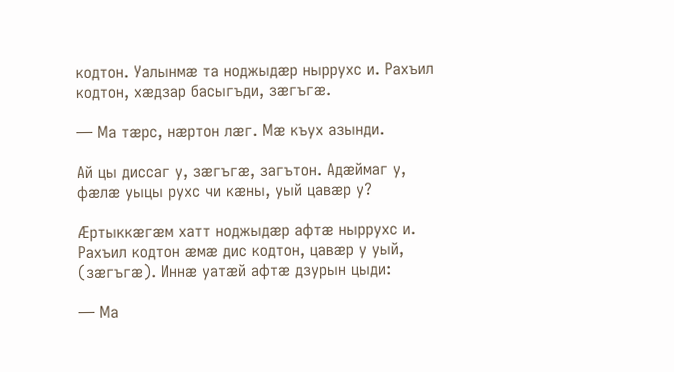кодтон. Уалынмæ та ноджыдæр ныррухс и. Рахъил кодтон, хæдзар басыгъди, зæгъгæ.

— Ма тæрс, нæртон лæг. Мæ къух азынди.

Ай цы диссаг у, зæгъгæ, загътон. Адæймаг у, фæлæ уыцы рухс чи кæны, уый цавæр у?

Æртыккæгæм хатт ноджыдæр афтæ ныррухс и. Рахъил кодтон æмæ дис кодтон, цавæр у уый, (зæгъгæ). Иннæ уатæй афтæ дзурын цыди:

— Ма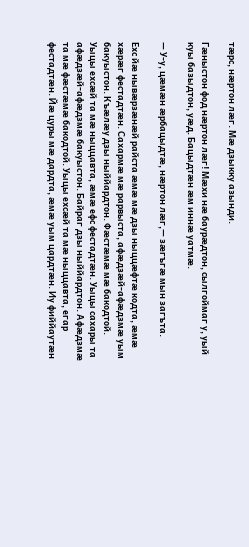тæрс, нæртон лæг. Мæ дзыкку азынди.

Гæныстон фод нæртон лæг! Мæхи нæ баурæдтон, сылгоймаг у, уый куы базыдтон, уæд. Бацыдтæн æм иннæ уатмæ.

— У-у, цæмæн æрбацыдтæ, нæртон лæг,— зæгъгæ мын загъта.

Ехс йæ нывæрзæнæй райста æмæ мæ дзы ныццæфтæ кодта, æмæ хæрæг фестадтæн. Сахармæ мæ рарвыста, афæдзæй-афæдзмæ уым бакуыстон. Къæлæу дзы ныййардтон. Фæстæмæ мæ бакодтой. Уыцы ехсæй та мæ ныццавта, æмæ ефс фестадтæн. Уыцы сахары та афæдзæй-афæдзмæ бакуыстон. Байраг дзы ныййардтон. Афæдзмæ та мæ фæстæмæ бакодтой. Уыцы ехсæй та мæ ныццавта, егар фестадтæн. Йæ цуры мæ дардта, æмæ уым цардтæн. Иу фиййаутæн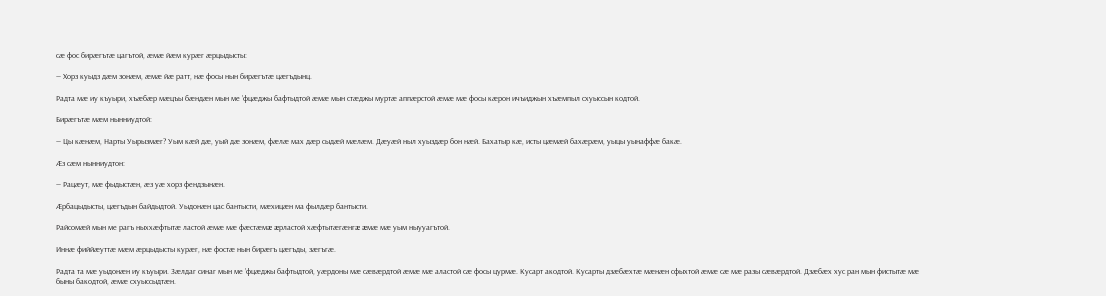сæ фос бирæгътæ цагътой, æмæ йæм курæг æрцыдысты:

— Хорз куыдз дæм зонæм, æмæ йæ ратт, нæ фосы нын бирæгътæ цæгъдынц.

Радта мæ иу къуыри, хъæбæр мæцъы бæндæн мын ме ’фцæджы бафтыдтой æмæ мын стæджы муртæ аппæрстой æмæ мæ фосы кæрон ичъиджын хъæмпыл схуыссын кодтой.

Бирæгътæ мæм нынниудтой:

— Цы кæнæм, Нарты Уырызмæг? Уым кæй дæ, уый дæ зонæм, фæлæ мах дæр сыдæй мæлæм. Дæуæй ныл хуыздæр бон нæй. Бахатыр кæ, исты цæмæй бахæрæм, уыцы уынаффæ бакæ.

Æз сæм нынниудтон:

— Рацæут, мæ фыдыстæн, æз уæ хорз фендзынæн.

Æрбацыдысты, цæгъдын байдыдтой. Уыдонæн цас бантысти, мæхицæн ма фылдæр бантысти.

Райсомæй мын ме рагъ ныххæфтытæ ластой æмæ мæ фæстæмæ æрластой хæфтытæгæнгæ æмæ мæ уым ныууагътой.

Иннæ фиййæуттæ мæм æрцыдысты курæг, нæ фостæ нын бирæгъ цæгъды, зæгъгæ.

Радта та мæ уыдонæн иу къуыри. Зæлдаг синаг мын ме ’фцæджы бафтыдтой, уæрдоны мæ сæвæрдтой æмæ мæ аластой сæ фосы цурмæ. Кусарт акодтой. Кусарты дзæбæхтæ мæнæн сфыхтой æмæ сæ мæ разы сæвæрдтой. Дзæбæх хус ран мын фистытæ мæ быны бакодтой, æмæ схуыссыдтæн.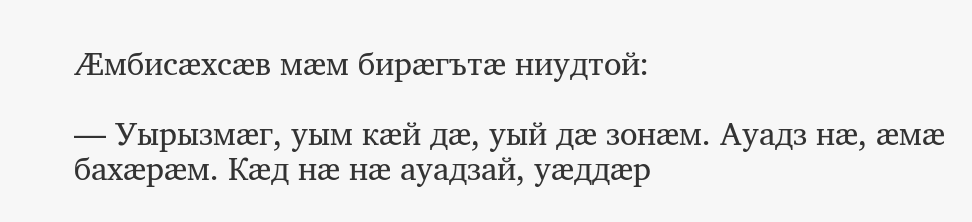Æмбисæхсæв мæм бирæгътæ ниудтой:

— Уырызмæг, уым кæй дæ, уый дæ зонæм. Ауадз нæ, æмæ бахæрæм. Кæд нæ нæ ауадзай, уæддæр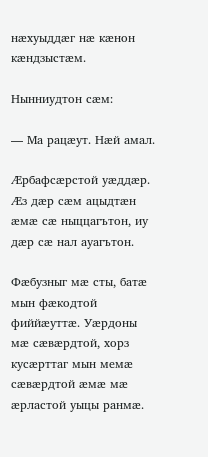нæхуыддæг нæ кæнон кæндзыстæм.

Нынниудтон сæм:

— Ма рацæут. Нæй амал.

Æрбафсæрстой уæддæр. Æз дæр сæм ацыдтæн æмæ сæ ныццагътон, иу дæр сæ нал ауагътон.

Фæбузныг мæ сты, батæ мын фæкодтой фиййæуттæ. Уæрдоны мæ сæвæрдтой, хорз кусæрттаг мын мемæ сæвæрдтой æмæ мæ æрластой уыцы ранмæ.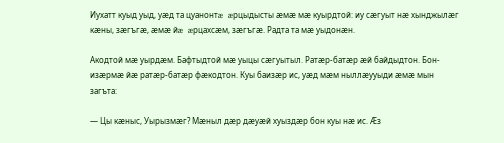Иухатт куыд уыд, уæд та цуанонтæ æрцыдысты æмæ мæ куырдтой: иу сæгуыт нæ хынджылæг кæны, зæгъгæ, æмæ йæ æрцахсæм, зæгъгæ. Радта та мæ уыдонæн.

Акодтой мæ уырдæм. Бафтыдтой мæ уыцы сæгуытыл. Ратæр-батæр æй байдыдтон. Бон-изæрмæ йæ ратæр-батæр фæкодтон. Куы баизæр ис, уæд мæм ныллæууыди æмæ мын загъта:

— Цы кæныс, Уырызмæг? Мæныл дæр дæуæй хуыздæр бон куы нæ ис. Æз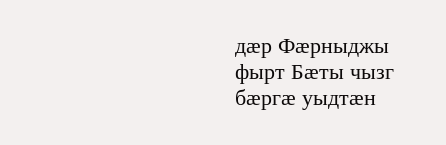дæр Фæрныджы фырт Бæты чызг бæргæ уыдтæн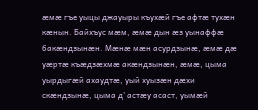æмæ гъе уыцы джауыры къухæй гъе афтæ тухæн кæнын. Байхъус мæм, æмæ дын æз уынаффæ бакæндзынæн. Мæнæ мæн асурдзынæ, æмæ дæ уæртæ къæдзæхмæ акæндзынæн, æмæ, цыма уырдыгæй ахаудтæ, уый хуызæн дæхи скæндзынæ, цыма д’ астæу асаст, уымæй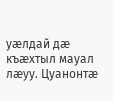уæлдай дæ къæхтыл мауал лæуу. Цуанонтæ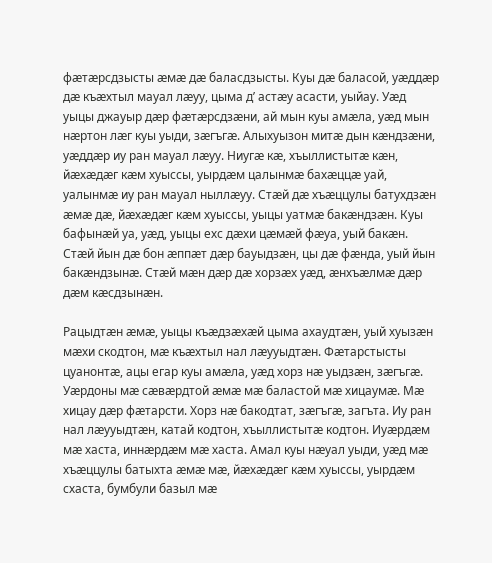фæтæрсдзысты æмæ дæ баласдзысты. Куы дæ баласой, уæддæр дæ къæхтыл мауал лæуу, цыма д’ астæу асасти, уыйау. Уæд уыцы джауыр дæр фæтæрсдзæни, ай мын куы амæла, уæд мын нæртон лæг куы уыди, зæгъгæ. Алыхуызон митæ дын кæндзæни, уæддæр иу ран мауал лæуу. Ниугæ кæ, хъыллистытæ кæн, йæхæдæг кæм хуыссы, уырдæм цалынмæ бахæццæ уай, уалынмæ иу ран мауал ныллæуу. Стæй дæ хъæццулы батухдзæн æмæ дæ, йæхæдæг кæм хуыссы, уыцы уатмæ бакæндзæн. Куы бафынæй уа, уæд, уыцы ехс дæхи цæмæй фæуа, уый бакæн. Стæй йын дæ бон æппæт дæр бауыдзæн, цы дæ фæнда, уый йын бакæндзынæ. Стæй мæн дæр дæ хорзæх уæд, æнхъæлмæ дæр дæм кæсдзынæн.

Рацыдтæн æмæ, уыцы къæдзæхæй цыма ахаудтæн, уый хуызæн мæхи скодтон, мæ къæхтыл нал лæууыдтæн. Фæтарстысты цуанонтæ, ацы егар куы амæла, уæд хорз нæ уыдзæн, зæгъгæ. Уæрдоны мæ сæвæрдтой æмæ мæ баластой мæ хицаумæ. Мæ хицау дæр фæтарсти. Хорз нæ бакодтат, зæгъгæ, загъта. Иу ран нал лæууыдтæн, катай кодтон, хъыллистытæ кодтон. Иуæрдæм мæ хаста, иннæрдæм мæ хаста. Амал куы нæуал уыди, уæд мæ хъæццулы батыхта æмæ мæ, йæхæдæг кæм хуыссы, уырдæм схаста, бумбули базыл мæ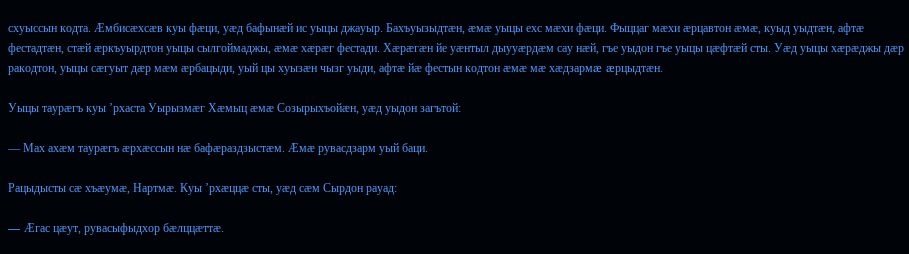схуыссын кодта. Æмбисæхсæв куы фæци, уæд бафынæй ис уыцы джауыр. Бахъуызыдтæн, æмæ уыцы ехс мæхи фæци. Фыццаг мæхи æрцавтон æмæ, куыд уыдтæн, афтæ фестадтæн, стæй æркъуырдтон уыцы сылгоймаджы, æмæ хæрæг фестади. Хæрæгæн йе уæнтыл дыууæрдæм сау нæй, гъе уыдон гъе уыцы цæфтæй сты. Уæд уыцы хæрæджы дæр ракодтон, уыцы сæгуыт дæр мæм æрбацыди, уый цы хуызæн чызг уыди, афтæ йæ фестын кодтон æмæ мæ хæдзармæ æрцыдтæн.

Уыцы таурæгъ куы ’рхаста Уырызмæг Хæмыц æмæ Созырыхъойæн, уæд уыдон загътой:

— Мах ахæм таурæгъ æрхæссын нæ бафæраздзыстæм. Æмæ рувасдзарм уый баци.

Рацыдысты сæ хъæумæ, Нартмæ. Куы ’рхæццæ сты, уæд сæм Сырдон рауад:

— Æгас цæут, рувасыфыдхор бæлццæттæ.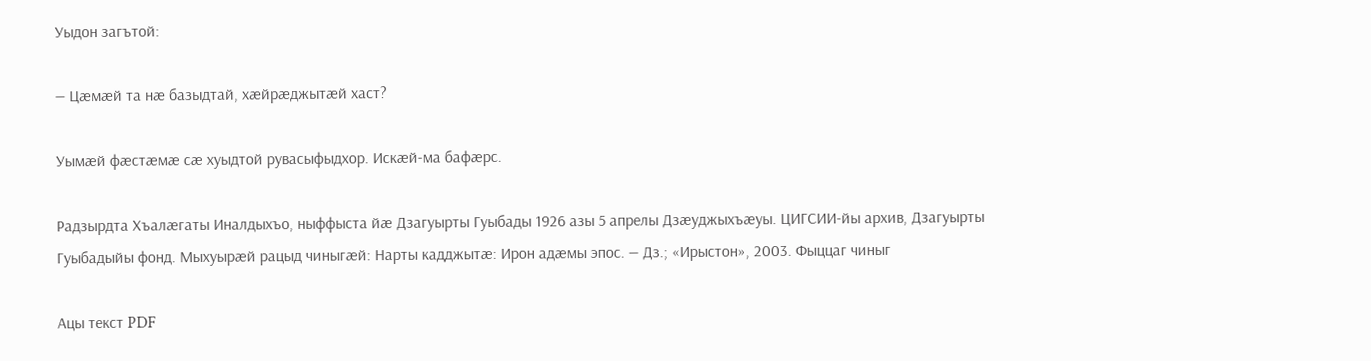Уыдон загътой:

— Цæмæй та нæ базыдтай, хæйрæджытæй хаст?

Уымæй фæстæмæ сæ хуыдтой рувасыфыдхор. Искæй-ма бафæрс.

Радзырдта Хъалæгаты Иналдыхъо, ныффыста йæ Дзагуырты Гуыбады 1926 азы 5 апрелы Дзæуджыхъæуы. ЦИГСИИ-йы архив, Дзагуырты Гуыбадыйы фонд. Мыхуырæй рацыд чиныгæй: Нарты кадджытæ: Ирон адæмы эпос. — Дз.; «Ирыстон», 2003. Фыццаг чиныг

Ацы текст PDF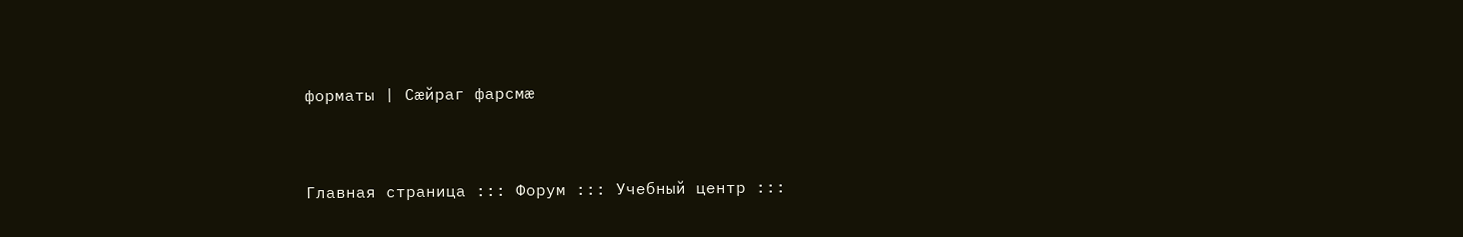форматы | Сæйраг фарсмæ


Главная страница ::: Форум ::: Учебный центр :::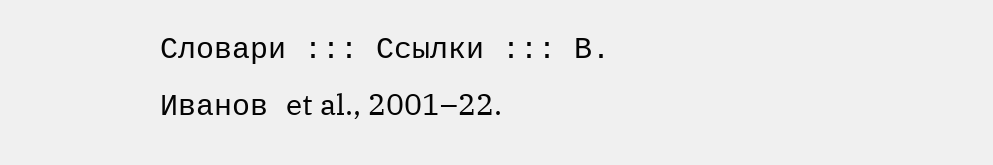Словари ::: Ссылки ::: В. Иванов et al., 2001–22.